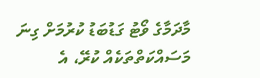މާދަމާގެ ވޯޓު ގަޑުބަޑު ކުރުމަށް ގިނަ މަސައްކަތްތަކެއް ކުރޭ، އެ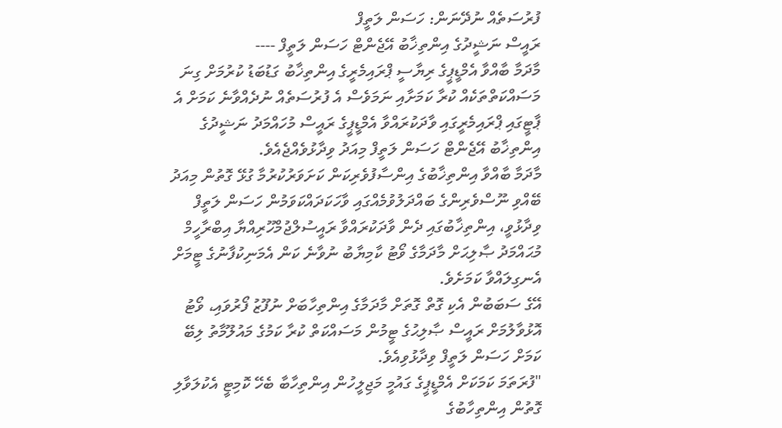ފުރުސަތެއް ނުދޭނަން: ހަސަން ލަތީފް
ރައީސް ނަޝީދުގެ އިންތިޚާބު އޭޖެންޓް ހަސަން ލަތީފް ----
މާދަމާ ބާއްވާ އެމްޑީޕީގެ ރިޔާސީ ޕްރައިމެރީގެ އިންތިޚާބު ގަޑުބަޑު ކުރުމަށް ގިނަ މަސައްކަތްތަކެއް ކުރާ ކަމަށާއި ނަމަވެސް އެ ފުރުސަތެއް ނުދެއްވާނެ ކަމަށް އެ ޕާޓީގައި ޕްރައިމެރީގައި ވާދަކުރައްވާ އެމްޑީޕީގެ ރައީސް މުހައްމަދު ނަޝީދުގެ އިންތިޚާބު އޭޖެންޓް ހަސަން ލަތީފް މިއަދު ވިދާޅުވެއްޖެއެވެ.
މާދަމާ ބާއްވާ އިންތިޚާބުގެ އިންސާފުވެރިކަން ކަށަވަރުކުރުމާ ގުޅޭ ގޮތުން މިއަދު ބޭއްވި ނޫސްވެރިންގެ ބައްދަލުވުމެއްގައި ވާހަކަދައްކަވަމުން ހަސަން ލަތީފް ވިދާޅުވީ، އިންތިޚާބުގައި ދެން ވާދަކުރައްވާ ރައީސުލްޖުމްހޫރިއްޔާ އިބްރާހީމް މުޙައްމަދު ޞާލިޙަށް މާދަމާގެ ވޯޓު ކާމިޔާބު ނުވާނެ ކަން އެމަނިކުފާނުގެ ޓީމަށް އެނގިލައްވާ ކަމަށެވެ.
އޭގެ ސަބަބުން އެކި ގޮތް ގޮތަށް މާދަމާގެ އިންތިހާބަށް ނުފޫޒު ފޯރުވައި، ވޯޓު އޮޅުވާލުމަށް ރައީސް ޞާލިޙުގެ ޓީމުން މަސައްކަތް ކުރާ ކަމުގެ މައުލޫމާތު ލިބޭ ކަމަށް ހަސަން ލަތީފް ވިދާޅުވިއެވެ.
"ފުރަތަމަ ކަމަކަށް އެމްޑީޕީގެ ގައުމީ މަޖިލީހުން އިންތިހާބާ ބެހޭ ކޮމިޓީ އެކުލަވާލި ގޮތުން އިންތިހާބުގެ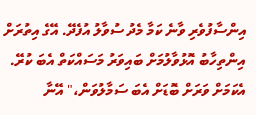އިންސާފުވެރި ވާނެ ކަމާ މެދު ސުވާލު އުފެދޭ. އޭގެ އިތުރަށް އިންތިހާބު އޮޅުވާލުމަށް ބައިވަރު މަސައްކަތް އެބަ ކުރޭ. އެކަމަށް ވަރަށް ބޮޑަށް އެބަ ސަމާލުވަން،" އޭނާ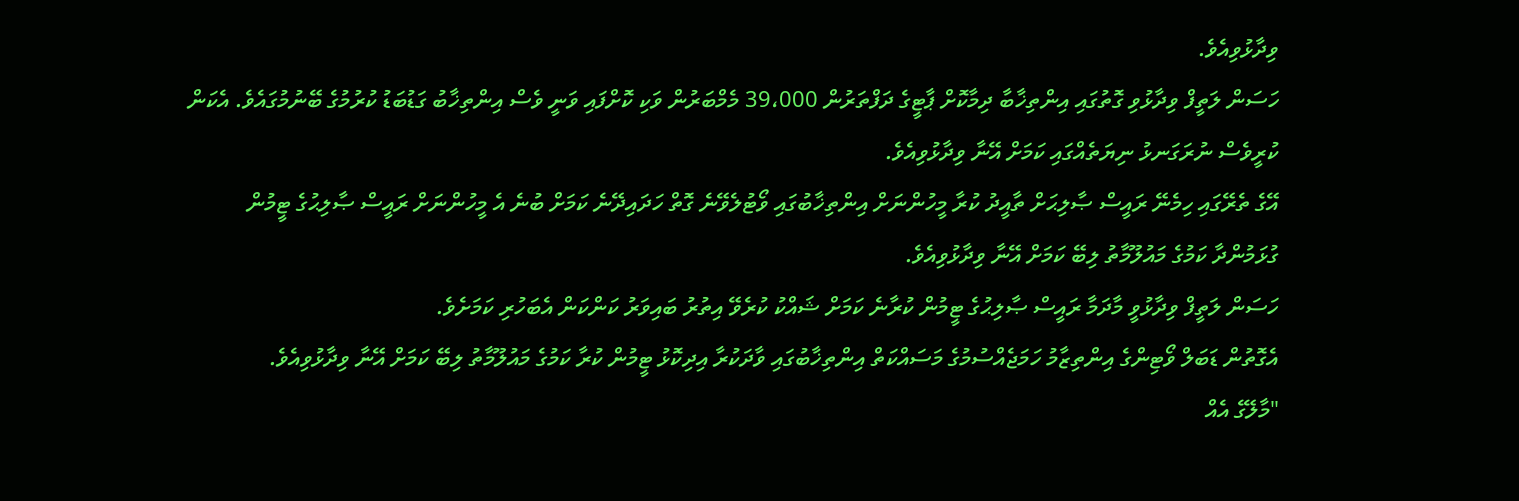ވިދާޅުވިއެވެ.
ހަސަން ލަތީފް ވިދާޅުވި ގޮތުގައި އިންތިޚާބާ ދިމާކޮށް ޕާޓީގެ ދަފްތަރުން 39،000 މެމްބަރުން ވަކި ކޮށްފައި ވަނީ ވެސް އިންތިޚާބު ގަޑުބަޑު ކުރުމުގެ ބޭނުމުގައެވެ. އެކަން ކުރީވެސް ނުރަގަނޅު ނިޔަތެއްގައި ކަމަށް އޭނާ ވިދާޅުވިއެވެ.
އޭގެ ތެރޭގައި ހިމެނޭ ރައީސް ޞާލިޙަށް ތާއީދު ކުރާ މީހުންނަށް އިންތިޚާބުގައި ވޯޓުލެވޭނެ ގޮތް ހަދައިދޭނެ ކަމަށް ބުނެ އެ މީހުންނަށް ރައީސް ޞާލިޙުގެ ޓީމުން ގުޅަމުންދާ ކަމުގެ މައުލޫމާތު ލިބޭ ކަމަށް އޭނާ ވިދާޅުވިއެވެ.
ހަސަން ލަތީފް ވިދާޅުވީ މާދަމާ ރައީސް ޞާލިޙުގެ ޓީމުން ކުރާނެ ކަމަށް ޝައްކު ކުރެވޭ އިތުރު ބައިވަރު ކަންކަން އެބަހުރި ކަމަށެވެ.
އެގޮތުން ޑަބަލް ވޯޓިންގެ އިންތިޒާމު ހަމަޖެއްސުމުގެ މަސައްކަތް އިންތިޚާބުގައި ވާދަކުރާ އިދިކޮޅު ޓީމުން ކުރާ ކަމުގެ މައުލޫމާތު ލިބޭ ކަމަށް އޭނާ ވިދާޅުވިއެވެ.
"މާލޭގެ އެއް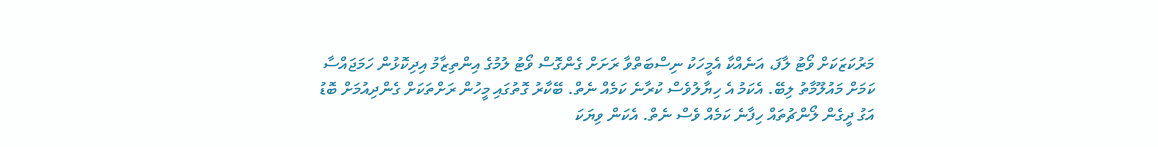މަރުކަޒަކަށް ވޯޓު ލާފަ، އަނެއްކާ އެމީހަކު ނިސްބަތްވާ ރަށަށް ގެންގޮސް ވޯޓު ލުމުގެ އިންތިޒާމު އިދިކޮޅުން ހަމަޖައްސާ ކަމަށް މައުލޫމާތު ލިބޭ. އެކަމު އެ ހިޔާލުވެސް ކުރާނެ ކަމެއް ނެތް. ބޭކާރު ގޮތުގައި މީހުން ރަށްތަކަށް ގެންދިއުމަށް ބޮޑު އަގު ދީގެން ލޯންޗުތައް ހިފާނެ ކަމެއް ވެސް ނެތް. އެކަން ވިޔަކަ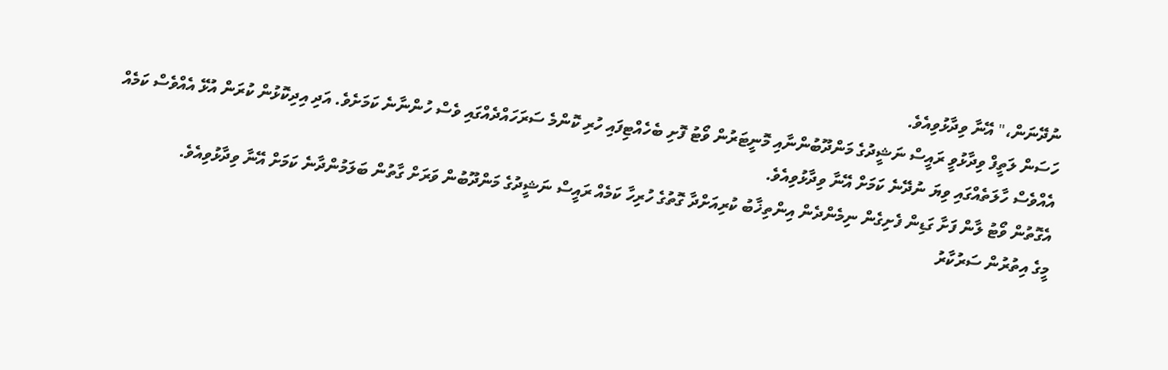ނުދޭނަން،" އޭނާ ވިދާޅުވިއެވެ.
ހަސަން ލަތީފް ވިދާޅުވީ ރައީސް ނަޝީދުގެ މަންދޫބުންނާއި މޮނީޓަރުން ވޯޓު ފޮށި ބެހެއްޓިފައި ހުރި ކޮންމެ ސަރަހައްދެއްގައި ވެސް ހުންނާނެ ކަމަށެވެ. އަދި އިދިކޮޅުން ކުރަން އުޅޭ އެއްވެސް ކަމެއް އެއްވެސް ހާލަތެއްގައި ވިޔަ ނުދޭނެ ކަމަށް އޭނާ ވިދާޅުވިއެވެ.
އެގޮތުން ވޯޓު ލާން ފަށާ ގަޑިން ފެށިގެން ނިމެންދެން އިންތިޚާބު ކުރިއަށްދާ ގޮތުގެ ހުރިހާ ކަމެއް ރައީސް ނަޝީދުގެ މަންދޫބުން ވަރަށް ގާތުން ބަލަމުންދާނެ ކަމަށް އޭނާ ވިދާޅުވިއެވެ.
މީގެ އިތުރުން ސަރުކާރު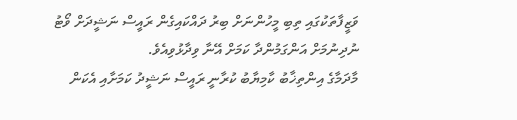ވަޒީފާތަކުގައި ތިބި މީހުންނަށް ބިރު ދައްކައިގެން ރައީސް ނަޝީދަށް ވޯޓު ނުދިނުމަށް އަންގަމުންދާ ކަމަށް އޭނާ ވިދާޅުވިއެވެ.
މާދަމާގެ އިންތިޚާބު ކާމިޔާބު ކުރާނީ ރައީސް ނަޝީދު ކަމަށާއި އެކަން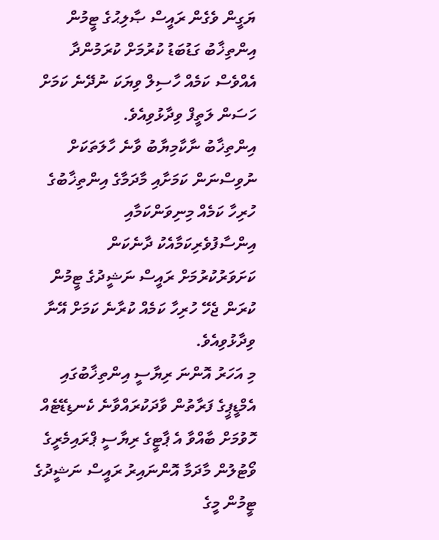ޔަގީން ވެގެން ރައީސް ޞާލިޙުގެ ޓީމުން އިންތިޚާބު ގަޑުބަޑު ކުރުމަށް ކުރަމުންދާ އެއްވެސް ކަމެއް ހާސިލް ވިޔަކަ ނުދޭނެ ކަމަށް ހަސަން ލަތީފް ވިދާޅުވިއެވެ.
އިންތިޚާބު ނާކާމިޔާބު ވާނެ ހާލަތަކަށް ނުވިސްނަން ކަމަށާއި މާދަމާގެ އިންތިޚާބުގެ ހުރިހާ ކަމެއް މިނިވަންކަމާއި އިންސާފުވެރިކަމާއެކު ދާނެކަން ކަށަވަރުކުރުމަށް ރައީސް ނަޝީދުގެ ޓީމުން ކުރަން ޖެހޭ ހުރިހާ ކަމެއް ކުރާނެ ކަމަށް އޭނާ ވިދާޅުވިއެވެ.
މި އަހަރު އޮންނަ ރިޔާސީ އިންތިޚާބުގައި އެމްޑީޕީގެ ފަރާތުން ވާދަކުރައްވާނެ ކެނޑިޑޭޓެއް ހޮވުމަށް ބާއްވާ އެ ޕާޓީގެ ރިޔާސީ ޕްރައިމެރީގެ ވޯޓުލުން މާދަމާ އޮންނައިރު ރައީސް ނަޝީދުގެ ޓީމުން މީގެ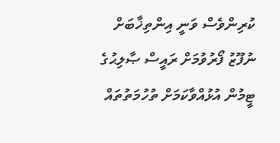ކުރިންވެސް ވަނީ އިންތިޚާބަށް ނުފޫޒު ފޯރުވުމަށް ރައީސް ޞާލިޙުގެ ޓީމުން އުޅުއްވާކަމަށް ތުހުމަތުތައް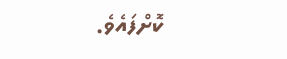ކޮށްފައެވެ.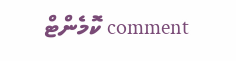comment ކޮމެންޓް